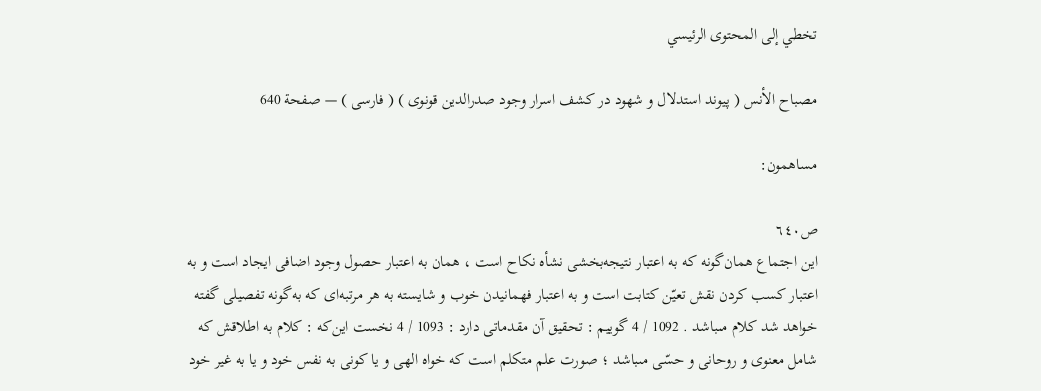تخطي إلى المحتوى الرئيسي

مصباح الأنس ( پيوند استدلال و شهود در كشف اسرار وجود صدرالدين قونوى ) ( فارسى ) — صفحة 640

مساهمون:

ص٦٤٠
اين اجتماع همان‌گونه كه به اعتبار نتيجه‌بخشى نشأه نكاح است ، همان به اعتبار حصول وجود اضافى ايجاد است و به اعتبار كسب كردن نقش تعيّن كتابت است و به اعتبار فهمانيدن خوب و شايسته به هر مرتبه‌اى كه به‌گونه تفصيلى گفته خواهد شد كلام مىباشد . 1092 / 4 گوييم : تحقيق آن مقدماتى دارد : 1093 / 4 نخست اين‌كه : كلام به اطلاقش كه شامل معنوى و روحانى و حسّى مىباشد ؛ صورت علم متكلم است كه خواه الهى و يا كونى به نفس خود و يا به غير خود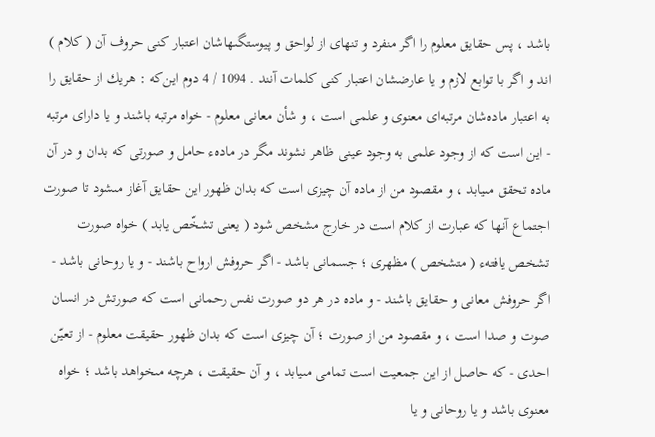باشد ، پس حقايق معلوم را اگر منفرد و تنهاى از لواحق و پيوستگىهاشان اعتبار كنى حروف آن ( كلام ) اند و اگر با توابع لازم و يا عارضشان اعتبار كنى كلمات آنند . 1094 / 4 دوم اين‌كه : هريك از حقايق را به اعتبار ماده‌شان مرتبه‌اى معنوى و علمى است ، و شأن معانى معلوم - خواه مرتبه باشند و يا داراى مرتبه - اين است كه از وجود علمى به وجود عينى ظاهر نشوند مگر در مادهء حامل و صورتى كه بدان و در آن ماده تحقق مىيابد ، و مقصود من از ماده آن چيزى است كه بدان ظهور اين حقايق آغاز مىشود تا صورت اجتماع آنها كه عبارت از كلام است در خارج مشخص شود ( يعنى تشخّص يابد ) خواه صورت تشخص يافتهء ( متشخص ) مظهرى ؛ جسمانى باشد - اگر حروفش ارواح باشند - و يا روحانى باشد - اگر حروفش معانى و حقايق باشند - و ماده در هر دو صورت نفس رحمانى است كه صورتش در انسان صوت و صدا است ، و مقصود من از صورت ؛ آن چيزى است كه بدان ظهور حقيقت معلوم - از تعيّن احدى - كه حاصل از اين جمعيت است تمامى مىيابد ، و آن حقيقت ، هرچه مىخواهد باشد ؛ خواه معنوى باشد و يا روحانى و يا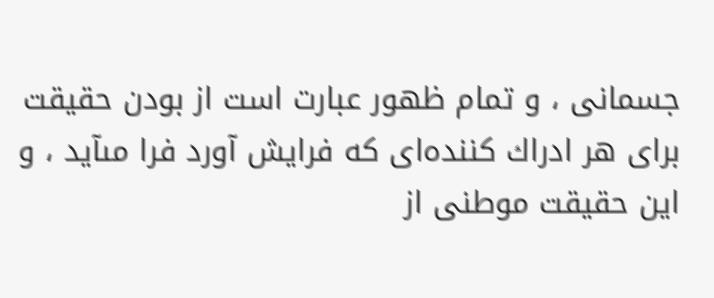جسمانى ، و تمام ظهور عبارت است از بودن حقيقت براى هر ادراك كننده‌اى كه فرايش آورد فرا مىآيد ، و اين حقيقت موطنى از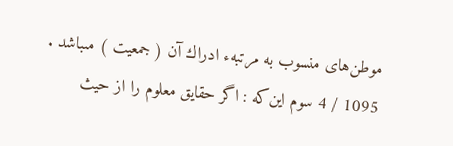موطن‌هاى منسوب به مرتبهء ادراك آن ( جمعيت ) مىباشد . 1095 / 4 سوم اين‌كه : اگر حقايق معلوم را از حيث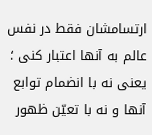ارتسامشان فقط در نفس عالم به آنها اعتبار كنى ؛ يعنى نه با انضمام توابع آنها و نه با تعيّن ظهور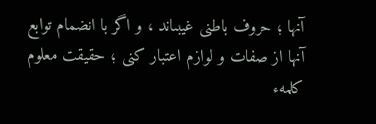آنها ؛ حروف باطنى غيبىاند ، و اگر با انضمام توابع آنها از صفات و لوازم اعتبار كنى ؛ حقيقت معلوم كلمهء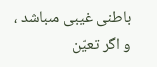باطنى غيبى مىباشد ، و اگر تعيّن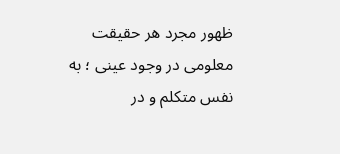ظهور مجرد هر حقيقت معلومى در وجود عينى ؛ به نفس متكلم و در